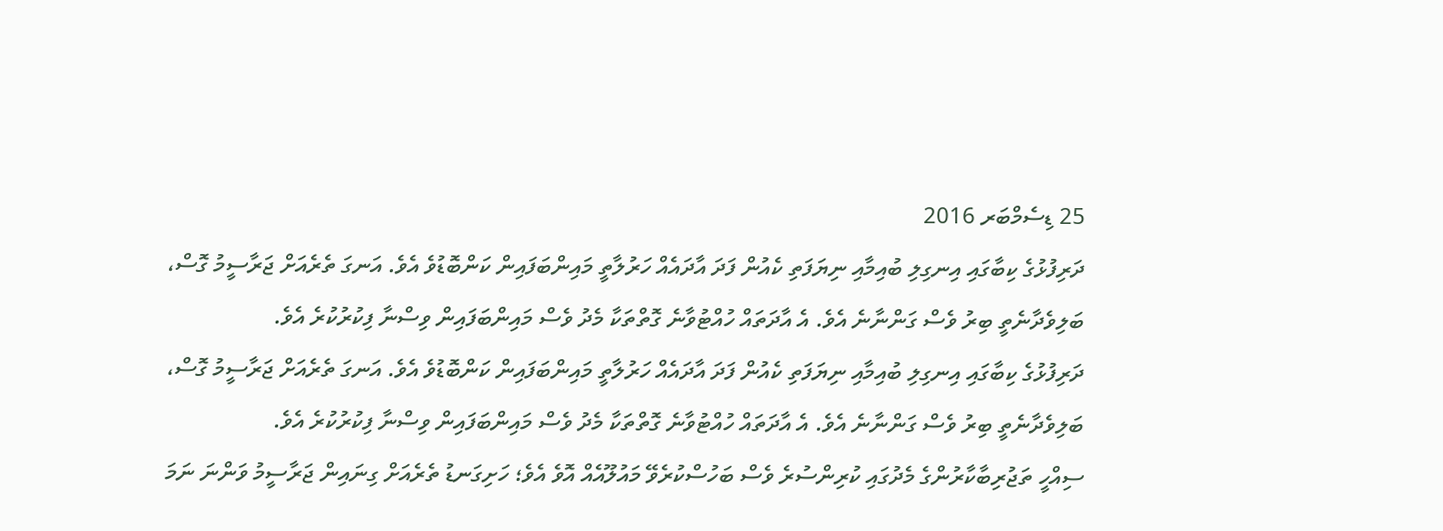25 ޑިސެމްބަރ 2016
ދަރިފުޅުގެ ކިބާގައި އިނގިލި ބުއިމާއި ނިޔަފަތި ކެއުން ފަދަ އާދައެއް ހަރުލާތީ މައިންބަފައިން ކަންބޮޑުވެ އެވެ. އަނގަ ތެރެއަށް ޖަރާސީމު ގޮސް، ބަލިވެދާނެތީ ބިރު ވެސް ގަންނާނެ އެވެ. އެ އާދަތައް ހުއްޓުވާނެ ގޮތްތަކާ މެދު ވެސް މައިންބަފައިން ވިސްނާ ފިކުރުކުރެ އެވެ.
ދަރިފުޅުގެ ކިބާގައި އިނގިލި ބުއިމާއި ނިޔަފަތި ކެއުން ފަދަ އާދައެއް ހަރުލާތީ މައިންބަފައިން ކަންބޮޑުވެ އެވެ. އަނގަ ތެރެއަށް ޖަރާސީމު ގޮސް، ބަލިވެދާނެތީ ބިރު ވެސް ގަންނާނެ އެވެ. އެ އާދަތައް ހުއްޓުވާނެ ގޮތްތަކާ މެދު ވެސް މައިންބަފައިން ވިސްނާ ފިކުރުކުރެ އެވެ.
ސިއްހީ ތަޖުރިބާކާރުންގެ މެދުގައި ކުރިންސުރެ ވެސް ބަހުސްކުރެވޭ މައުލޫއެއް އޮވެ އެވެ؛ ހަށިގަނޑު ތެރެއަށް ގިނައިން ޖަރާސީމު ވަންނަ ނަމަ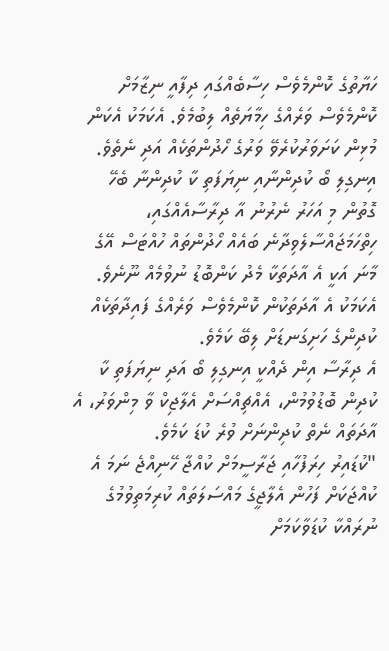ހަޔާތުގެ ކޮންމެވެސް ހިސާބެއްގައި ދިފާއީ ނިޒާމަށް ކޮންމެވެސް ވަރެއްގެ ހިމާޔަތެއް ލިބުމެވެ. އެކަމަކު އެކަން މުޅިން ކަށަވަރުކުރެވޭ ވަރުގެ ހޯދުންތަކެއް އަދި ނެތެވެ.
އިނގިލި ބޯ ކުދިންނާއި ނިޔަފަތި ކާ ކުދިންނާ ބެހޭ ގޮތުން މި އަހަރު ނެރުނު އާ ދިރާސާއެއްގައި، ހިތްހަމަޖައްސާލެވިދާނެ ބައެއް ހޯދުންތައް ހުއްޓަސް އޭގެ މާނަ އަކީ އެ އާދަތަކާ މެދު ކަންބޮޑު ނުވުމެއް ނޫނެވެ. އެކަމަކު އެ އާދަތަކުން ކޮންމެވެސް ވަރެއްގެ ފައިދާތަކެއް ކުދިންގެ ހަށިގަނޑަށް ލިބޭ ކަމެވެ.
އެ ދިރާސާ އިން ދެއްކީ އިނގިލި ބޯ އަދި ނިޔަފަތި ކާ ކުދިން ބޮޑުވުމުން، އެއްޗިއްސަށް އެލާޖިކް ވާ މިންވަރު، އެ އާދަތައް ނެތް ކުދިންނަށް ވުރެ ކުޑަ ކަމެވެ.
"ކުޑައިރު ހިރަފުހާއި ޖަރާސީމަށް ކުއްޖާ ހޭނިއްޖެ ނަމަ އެ ކުއްޖަކަށް ފަހުން އެލާޖީގެ މައްސަލަތައް ކުރިމަތިވުމުގެ ނުރައްކާ ކުޑަވާކަމަށް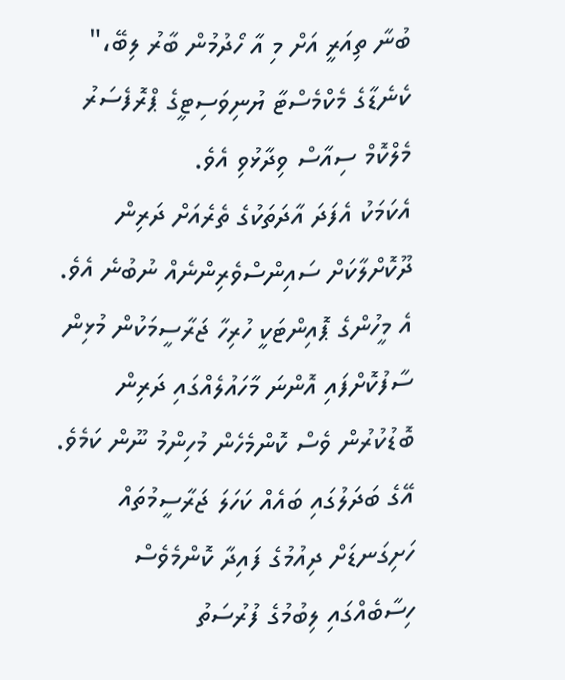ބުނާ ތިއަރީ އަށް މި އާ ހޯދުމުން ބާރު ލިބޭ،" ކެނެޑާގެ މެކްމެސްޓާ ޔުނިވަސިޓީގެ ޕްރޮފެސަރު މެލްކޮމް ސިއާސް ވިދާޅުވި އެވެ.
އެކަމަކު އެފަދަ އާދަތަކުގެ ތެރެއަށް ދަރިން ދޫކޮށްލާކަށް ސައިންސްވެރިންނެއް ނުބުނެ އެވެ. އެ މީހުންގެ ޕޮއިންޓަކީ ހުރިހާ ޖަރާސީމަކުން މުޅިން ސާފުކޮށްފައި އޮންނަ މާހައުލެއްގައި ދަރިން ބޮޑުކުރުން ވެސް ކޮންމެހެން މުހިންމު ނޫން ކަމެވެ. އޭގެ ބަދަލުގައި ބައެއް ކަހަލަ ޖަރާސީމުތައް ހަށިގަނޑަށް ދިއުމުގެ ފައިދާ ކޮންމެވެސް ހިސާބެއްގައި ލިބުމުގެ ފުރުސަތު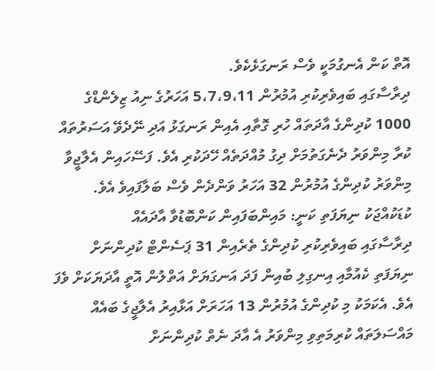އޮތް ކަން އެނގުމަކީ ވެސް ރަނގަޅެކެވެ.
ދިރާސާގައި ބައިވެރިކުރި އުމުރުން 5،7،9،11 އަހަރުގެ ނިއު ޒިލެންޑްގެ 1000 ކުދިންގެ އާދަތައް ހުރި ގޮތާއި އެއިން ރަނގަޅު އަދި ނޭދެވޭ އަސަރުތައް ކުރާ މިންވަރު ދެނެގަތުމަށް ދިގު މުއްދަތެއް ހޭދަކުރި އެވެ. ފަސޭހައިން އެލާޖީވާ މިންވަރު ކުދިންގެ އުމުރުން 32 އަހަރު ވަންދެން ވެސް ބަލާފައިވެ އެވެ.
ކުޑަކުއްޖަކު ނިޔަފަތި ކަނީ: މައިންބަފައިން ކަންބޮޑުވާ އާދައެއް
ދިރާސާގައި ބައިވެރިކުރި ކުދިންގެ ތެރެއިން 31 ޕަސެންޓް ކުދިންނަށް ނިޔަފަތި ކެއުމާއި އިނގިލި ބުއިން ފަދަ އަނގަޔަށް އަތްލުން އޮތީ އާދަޔަކަށް ވެފަ އެވެ. އެކަމަކު މި ކުދިންގެ އުމުރުން 13 އަހަރަށް އަޅާއިރު އެލާޖީގެ ބައެއް މައްސަލަތައް ކުރިމަތިވި މިންވަރު އެ އާދަ ނެތް ކުދިންނަށް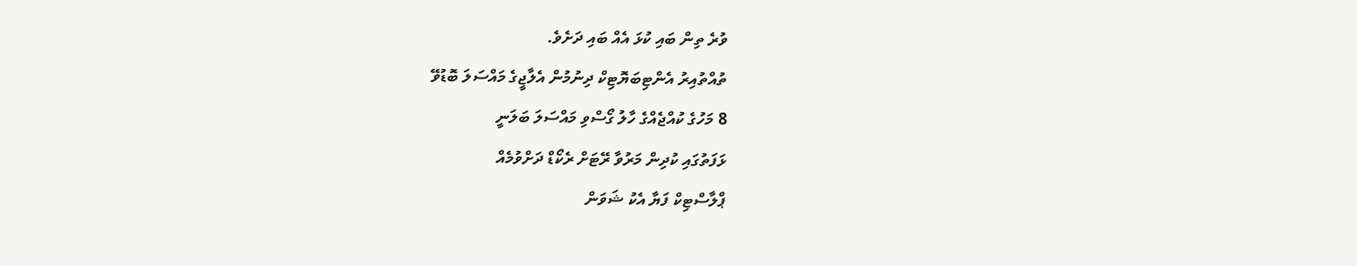ވުރެ ތިން ބައި ކުޅަ އެއް ބައި ދަށެވެ.
ތުއްތުއިރު އެންޓިބަޔޮޓިކް ދިނުމުން އެލާޖީގެ މައްސަލަ ބޮޑުވޭ
8 މަހުގެ ކުއްޖެއްގެ ހާލު ގޯސްވި މައްސަލަ ބަލަނީ
ޅަފަތުގައި ކުދިން މަރުވާ ރޭޓަށް ރެކޯޑް ދަށްވުމެއް
ޕްލާސްޓިކް ފަޔާ އެކު ޝަވަން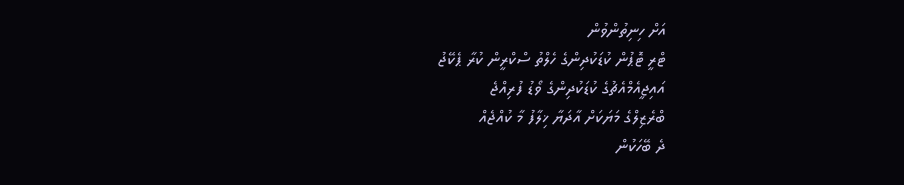އަށް ހިނިތުންވުން
ޓްރީ ޓޮޕުން ކުޑަކުދިންގެ ހެލްތު ސްކްރީން ކުރާ ޕެކޭޖު
އައިޖީއެމްއެޗުގެ ކުޑަކުދިންގެ ވޯޑު ފުރިއްޖެ
ބްރެޒިލްގެ މަޔަކަށް އާދަޔާ ޚިލާފު މާ ކުއްޖެއް
ދެ ބޭހަކުން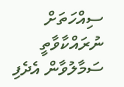ސިއްހަތަށް ނުރައްކާވާތީ ސަމާލުވާން އެދެފި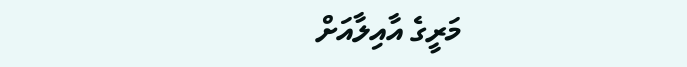މަރީގެ އާއިލާއަށް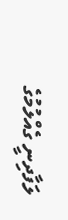ލަފާދިނީ ގެއްލުމުގެ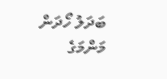ބަދަލު ހޯދަން
މަންމަގެ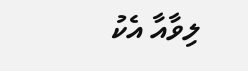ލިވާއާ އެކު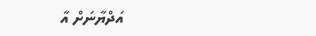އަދްޔާނަށް އާ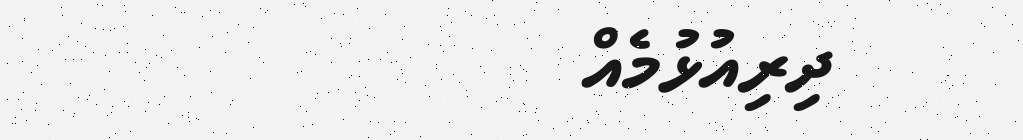ދިރިއުޅުމެއް